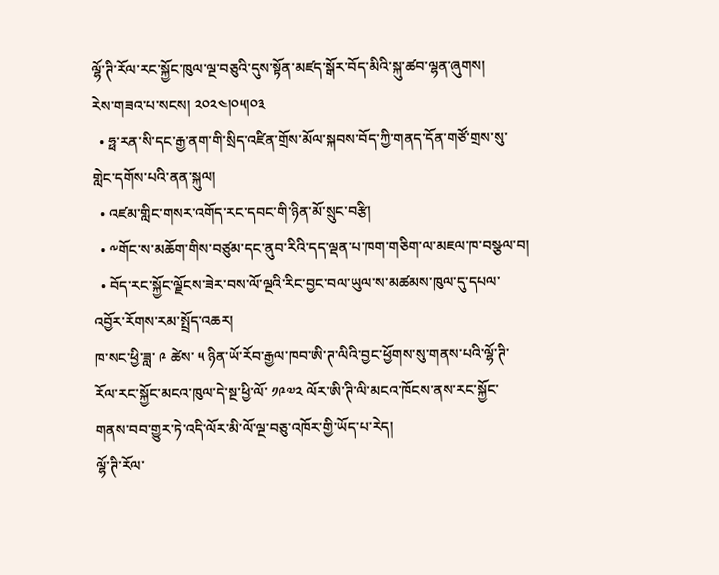ལྷོ་ཊི་རོལ་རང་སྐྱོང་ཁུལ་ལྔ་བཅུའི་དུས་སྟོན་མཛད་སྒོར་བོད་མིའི་སྐུ་ཚབ་ལྷན་ཞུགས།
རེས་གཟའ་པ་སངས། ༢༠༢༤།༠༥།༠༣
  • ཧྥ་རན་སི་དང་རྒྱ་ནག་གི་སྲིད་འཛིན་གྲོས་མོལ་སྐབས་བོད་ཀྱི་གནད་དོན་གཙོ་གྲས་སུ་གླེང་དགོས་པའི་ནན་སྐུལ།
  • འཛམ་གླིང་གསར་འགོད་རང་དབང་གི་ཉིན་མོ་སྲུང་བརྩི།
  • ༸གོང་ས་མཆོག་གིས་བཙུམ་དང་ནུབ་རིའི་དད་ལྡན་པ་ཁག་གཅིག་ལ་མཇལ་ཁ་བསྩལ་བ།
  • བོད་རང་སྐྱོང་ལྗོངས་ཟེར་བས་ལོ་ལྔའི་རིང་བྱང་བལ་ཡུལ་ས་མཚམས་ཁུལ་དུ་དཔལ་འབྱོར་རོགས་རམ་སྤྲོད་འཆར།
ཁ་སང་ཕྱི་ཟླ་ ༩ ཚེས་ ༥ ཉིན་ཡོ་རོབ་རྒྱལ་ཁབ་ཨི་ཊ་ལིའི་བྱང་ཕྱོགས་སུ་གནས་པའི་ལྷོ་ཊི་རོལ་རང་སྐྱོང་མངའ་ཁུལ་དེ་སྔ་ཕྱི་ལོ་ ༡༩༧༢ ལོར་ཨི་ཊི་ལི་མངའ་ཁོངས་ནས་རང་སྐྱོང་གནས་བབ་གྱུར་ཏེ་འདི་ལོར་མི་ལོ་ལྔ་བཅུ་འཁོར་གྱི་ཡོད་པ་རེད།
ལྷོ་ཊི་རོལ་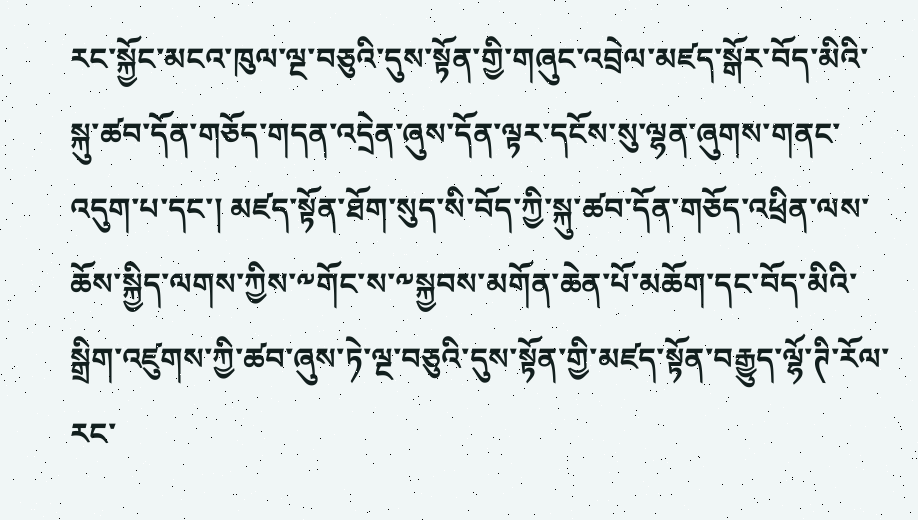རང་སྐྱོང་མངའ་ཁུལ་ལྔ་བཅུའི་དུས་སྟོན་གྱི་གཞུང་འབྲེལ་མཛད་སྒོར་བོད་མིའི་སྐུ་ཚབ་དོན་གཅོད་གདན་འདྲེན་ཞུས་དོན་ལྟར་དངོས་སུ་ལྷན་ཞུགས་གནང་འདུག་པ་དང་། མཛད་སྟོན་ཐོག་སུད་སི་བོད་ཀྱི་སྐུ་ཚབ་དོན་གཅོད་འཕྲིན་ལས་ཆོས་སྐྱིད་ལགས་ཀྱིས་༸གོང་ས་༸སྐྱབས་མགོན་ཆེན་པོ་མཆོག་དང་བོད་མིའི་སྒྲིག་འཛུགས་ཀྱི་ཚབ་ཞུས་ཏེ་ལྔ་བཅུའི་དུས་སྟོན་གྱི་མཛད་སྟོན་བརྒྱུད་ལྷོ་ཊི་རོལ་རང་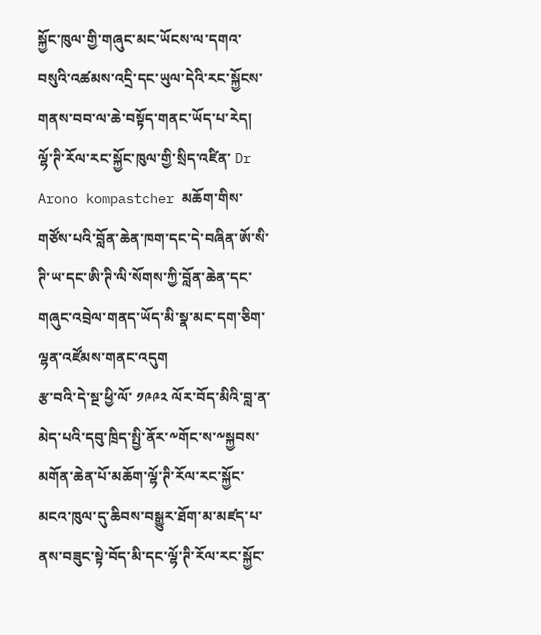སྐྱོང་ཁུལ་གྱི་གཞུང་མང་ཡོངས་ལ་དགའ་བསུའི་འཚམས་འདྲི་དང་ཡུལ་དེའི་རང་སྐྱོངས་གནས་བབ་ལ་ཆེ་བསྟོད་གནང་ཡོད་པ་རེད།
ལྷོ་ཊི་རོལ་རང་སྐྱོང་ཁུལ་གྱི་སྲིད་འཛིན་ Dr Arono kompastcher མཆོག་གིས་གཙོས་པའི་བློན་ཆེན་ཁག་དང་དེ་བཞིན་ཨོ་སི་ཊི་ཡ་དང་ཨི་ཊི་ལི་སོགས་ཀྱི་བློན་ཆེན་དང་གཞུང་འབྲེལ་གནད་ཡོད་མི་སྣ་མང་དག་ཅིག་ལྷན་འཛོམས་གནང་འདུག
རྩ་བའི་དེ་སྔ་ཕྱི་ལོ་ ༡༩༩༢ ལོར་བོད་མིའི་བླ་ན་མེད་པའི་དབུ་ཁྲིད་སྤྱི་ནོར་༸གོང་ས་༸སྐྱབས་མགོན་ཆེན་པོ་མཆོག་ལྷོ་ཊི་རོལ་རང་སྐྱོང་མངའ་ཁུལ་དུ་ཆིབས་བསྒྱུར་ཐོག་མ་མཛད་པ་ནས་བཟུང་སྟེ་བོད་མི་དང་ལྷོ་ཊི་རོལ་རང་སྐྱོང་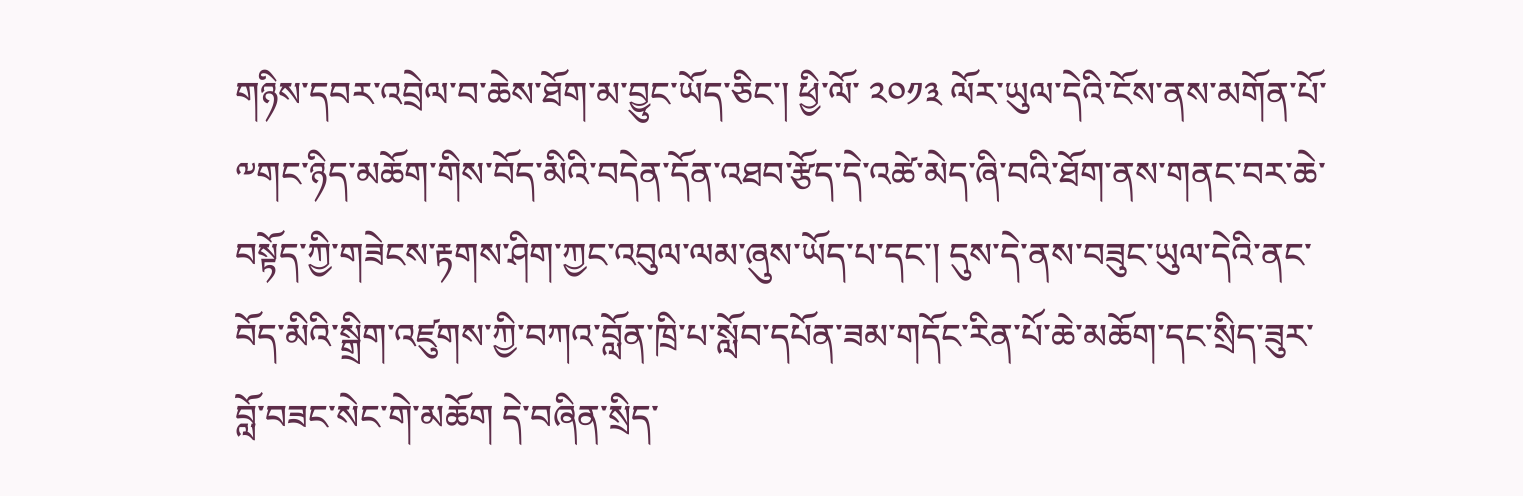གཉིས་དབར་འབྲེལ་བ་ཆེས་ཐོག་མ་བྱུང་ཡོད་ཅིང་། ཕྱི་ལོ་ ༢༠༡༣ ལོར་ཡུལ་དེའི་ངོས་ནས་མགོན་པོ་༸གང་ཉིད་མཆོག་གིས་བོད་མིའི་བདེན་དོན་འཐབ་རྩོད་དེ་འཚེ་མེད་ཞི་བའི་ཐོག་ནས་གནང་བར་ཆེ་བསྟོད་ཀྱི་གཟེངས་རྟགས་ཤིག་ཀྱང་འབུལ་ལམ་ཞུས་ཡོད་པ་དང་། དུས་དེ་ནས་བཟུང་ཡུལ་དེའི་ནང་བོད་མིའི་སྒྲིག་འཛུགས་ཀྱི་བཀའ་བློན་ཁྲི་པ་སློབ་དཔོན་ཟམ་གདོང་རིན་པོ་ཆེ་མཆོག་དང་སྲིད་ཟུར་བློ་བཟང་སེང་གེ་མཆོག དེ་བཞིན་སྲིད་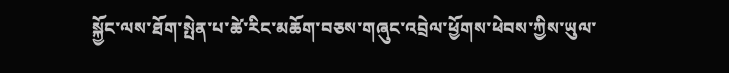སྐྱོང་ལས་ཐོག་སྤེན་པ་ཚེ་རིང་མཆོག་བཅས་གཞུང་འབྲེལ་ཕྱོགས་ཕེབས་ཀྱིས་ཡུལ་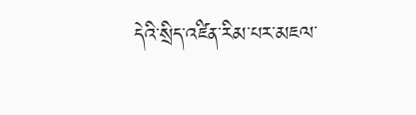དེའི་སྲིད་འཛིན་རིམ་པར་མཇལ་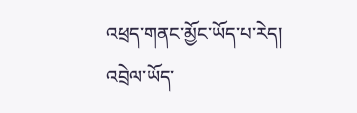འཕྲད་གནང་མྱོང་ཡོད་པ་རེད།
འབྲེལ་ཡོད་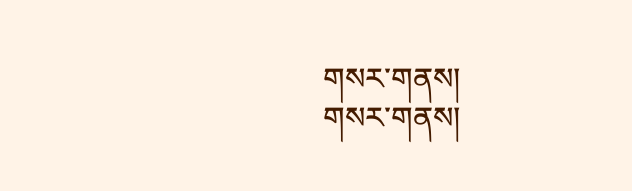གསར་གནས།
གསར་གནས།